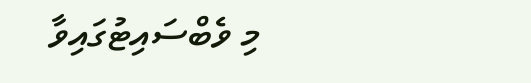މި ވެބްސައިޓުގައިވާ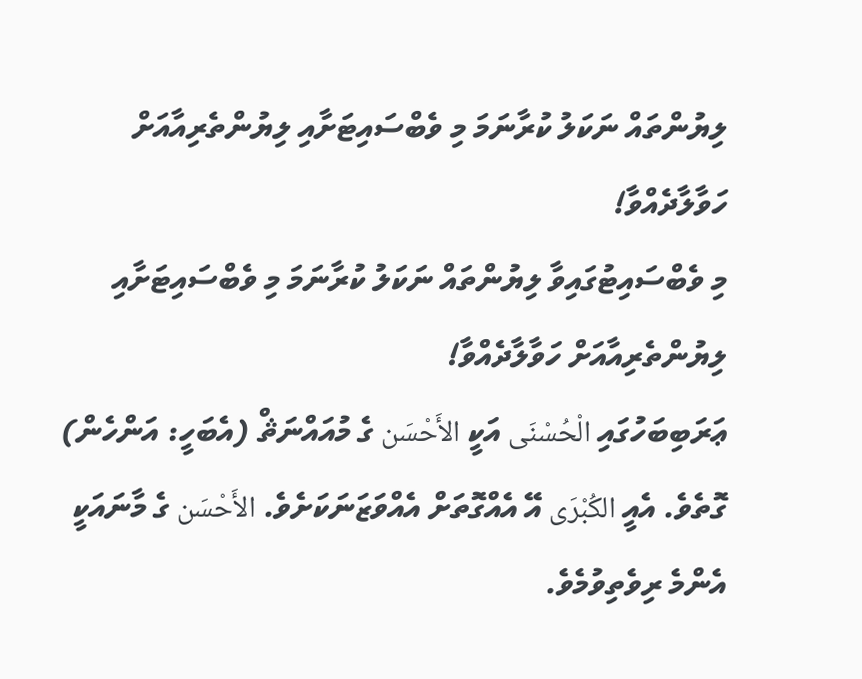ލިޔުންތައް ނަކަލު ކުރާނަމަ މި ވެބްސައިޓަށާއި ލިޔުންތެރިއާއަށް ހަވާލާދެއްވާ!
މި ވެބްސައިޓުގައިވާ ލިޔުންތައް ނަކަލު ކުރާނަމަ މި ވެބްސައިޓަށާއި ލިޔުންތެރިއާއަށް ހަވާލާދެއްވާ!
ޢަރަބިބަހުގައި الْحُسْنَى އަކީ الأَحْسَن ގެ މުއައްނަޘް (އެބަހީ: އަންހެން) ގޮތެވެ. އެއީ الكُبْرَى އޭ އެއްގޮތަށް އެއްވަޒަނަކަށެވެ. الأَحْسَن ގެ މާނައަކީ އެންމެ ރިވެތިވުމެވެ.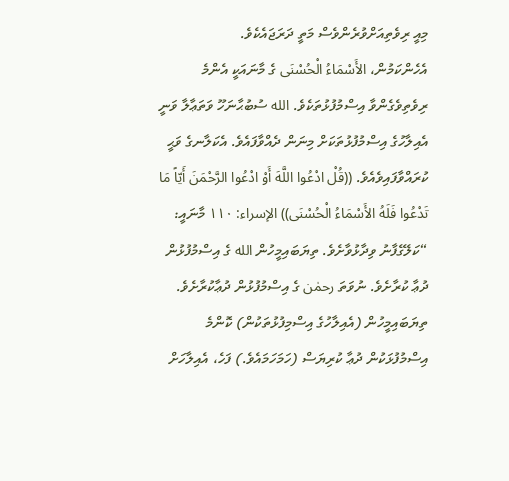މިއީ ރިވެތިއަށްވުރެންވެސް މަތީ ދަރަޖައެކެވެ.
އެހެންކަމުން، الأَسْمَاءُ الْحُسْنَى ގެ މާނައަކީ އެންމެ ރިވެތިވެގެންވާ އިސްމުފުޅުތަކެވެ. الله ސުބުޙާނަހޫ ވަތަޢާލާ ވަނީ އެއިލާހުގެ އިސްމުފުޅުތަކަށް މިނަން ދެއްވާފައެވެ. އެކަލާނގެ ވަޙީ ކުރައްވާފައިވެއެވެ. ((قُلْ ادْعُوا اللَّهَ أَوْ ادْعُوا الرَّحْمَنَ أَيّاً مَا تَدْعُوا فَلَهُ الأَسْمَاءُ الْحُسْنَى)) الإسراء: ١١٠ މާނައީ: “ކަލޭގެފާނު ވިދާޅުވާށެވެ. ތިޔަބައިމީހުން الله ގެ އިސްމުފުޅުން ދުޢާ ކުރާށެވެ. ނުވަތަ رحمٰن ގެ އިސްމުފުޅުން ދުޢާކުރާށެވެ. ތިޔަބައިމީހުން (އެއިލާހުގެ އިސްމިފުޅުތަކުން) ކޮންމެ އިސްމުފުޅަކުން ދުޢާ ކުރިޔަސް (ހަމަހަމައެވެ.) ފަހެ، އެއިލާހަށް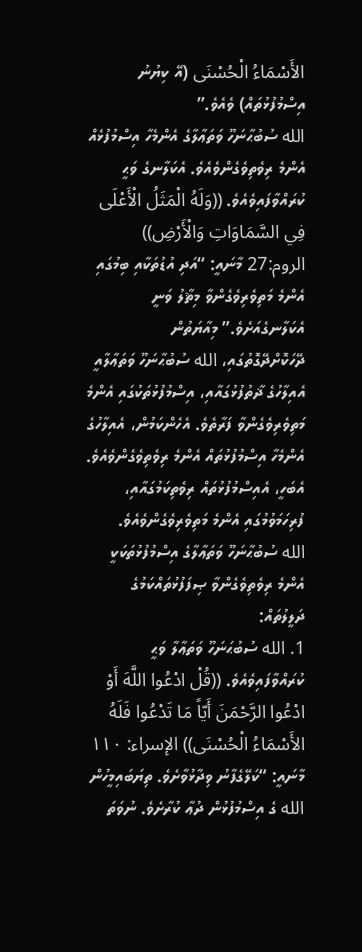الأَسْمَاءُ الْحُسْنَى (އޭ ކިޔުނު އިސްމުފުޅުތައް) ވެއެވެ.”
الله ސުބުޙާނަހޫ ވަތަޢާލާގެ އެންމެހާ އިސްމުފުޅެއް އެންމެ ރިވެތިވެގެންވެއެވެ. އެކަލާނގެ ވަޙީ ކުރައްވާފައިވެއެވެ. ((وَلَهُ الْمَثَلُ الْأَعْلَى فِي السَّمَاوَاتِ وَالْأَرْضِ)) الروم:27 މާނައީ: “އަދި އުޑުތަކާއި ބިމުގައި އެންމެ މަތިވެރިވެގެންވާ މިޘާލު ވަނީ އެކަލާނގެއަށެވެ.” މިއާޔަތުން ދޭހަކޮށްދޭގޮތުގައި، الله ސުބުޙާނަހޫ ވަތަޢާލާއީ އެއިލާހުގެ ޛާތުފުޅުގައާއި، އިސްމުފުޅުތަކުގައި އެންމެ މަތިވެރިވެގެންވާ ފަރާތެވެ. އެހެންކަމުން، އެއިލާހުގެ އެންމެހާ އިސްމުފުޅުތައް އެންމެ ރިވެތިވެގެންވެއެވެ. އެބަހީ، އެއިސްމުފުޅުތައް ރިވެތިކަމުގައާއި، ފުރިހަމަވުމުގައި އެންމެ މަތިވެރިވެގެންވެއެވެ.
الله ސުބުޙާނަހޫ ވަތަޢާލާގެ އިސްމުފުޅުތަކަކީ އެންމެ ރިވެތިވެގެންވާ ޞިފަފުޅުތައްކަމުގެ ދަލީލުތައް:
1. الله ސުބުޙަނަހޫ ވަތަޢާލާ ވަޙީ ކުރައްވާފައިވެއެވެ. ((قُلْ ادْعُوا اللَّهَ أَوْ ادْعُوا الرَّحْمَنَ أَيّاً مَا تَدْعُوا فَلَهُ الأَسْمَاءُ الْحُسْنَى)) الإسراء: ١١٠ މާނައީ: “ކަލޭގެފާނު ވިދާޅުވާށެވެ. ތިޔަބައިމީހުން الله ގެ އިސްމުފުޅުން ދުޢާ ކުރާށެވެ. ނުވަތަ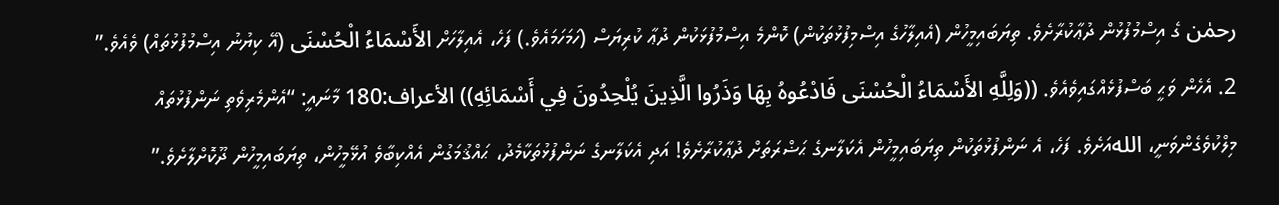رحمٰن ގެ އިސްމުފުޅުން ދުޢާކުރާށެވެ. ތިޔަބައިމީހުން (އެއިލާހުގެ އިސްމިފުޅުތަކުން) ކޮންމެ އިސްމުފުޅަކުން ދުޢާ ކުރިޔަސް (ހަމަހަމައެވެ.) ފަހެ، އެއިލާހަށް الأَسْمَاءُ الْحُسْنَى (އޭ ކިޔުނު އިސްމުފުޅުތައް) ވެއެވެ.”
2. އެހެން ވަޙީ ބަސްފުޅެއްގައިވެއެވެ. ((وَلِلَّهِ الأَسْمَاءُ الْحُسْنَى فَادْعُوهُ بِهَا وَذَرُوا الَّذِينَ يُلْحِدُونَ فِي أَسْمَائِهِ)) الأعراف:180 މާނައީ: “އެންމެރިވެތި ނަންފުޅުތައް މިލްކުވެގެންވަނީ، اللهއަށެވެ. ފަހެ، އެ ނަންފުޅުތަކުން ތިޔަބައިމީހުން އެކަލާނގެ ޙަޟްރަތަށް ދުޢާކުރާށެވެ! އަދި އެކަލާނގެ ނަންފުޅުތަކާމެދު، ޙައްޤުމަގުން އެއްކިބާވެ އުޅޭމީހުން، ތިޔަބައިމީހުން ދޫކޮށްލާށެވެ.”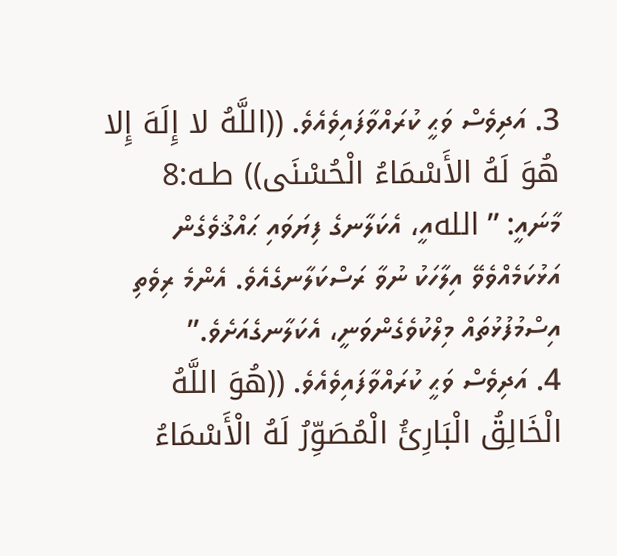3. އަދިވެސް ވަޙީ ކުރައްވާފައިވެއެވެ. ((اللَّهُ لا إِلَهَ إِلا هُوَ لَهُ الأَسْمَاءُ الْحُسْنَى)) طـه:8 މާނައީ: ” اللهއީ، އެކަލާނގެ ފިޔަވައި ޙައްޤުވެގެން އަޅުކަމެއްވެވޭ އިލާހަކު ނުވާ ރަސްކަލާނގެއެވެ. އެންމެ ރިވެތި އިސްމުފުޅުތައް މިލްކުވެގެންވަނީ، އެކަލާނގެއަށެވެ.”
4. އަދިވެސް ވަޙީ ކުރައްވާފައިވެއެވެ. ((هُوَ اللَّهُ الْخَالِقُ الْبَارِئُ الْمُصَوِّرُ لَهُ الْأَسْمَاءُ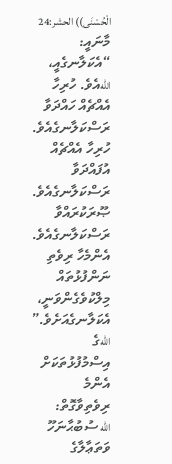الْحُسْنَى)) الحشر:24 މާނައީ: “އެކަލާނގެއީ، اللهއެވެ. ހުރިހާ އެއްޗެއް ހައްދަވާ ރަސްކަލާނގެއެވެ. ހުރިހާ އެއްޗެއް އުފައްދަވާ ރަސްކަލާނގެއެވެ. ޞޫރަކުރައްވާ ރަސްކަލާނގެއެވެ. އެންމެހާ ރިވެތި ނަންފުޅުތައް މިލްކުވެގެންވަނީ، އެކަލާނގެއަށެވެ.”
اللهގެ އިސްމުފުޅުތަކަށް އެންމެ ރިވެތިވާގޮތް:
الله ސުބުޙާނަހޫ ވަތަޢާލާގެ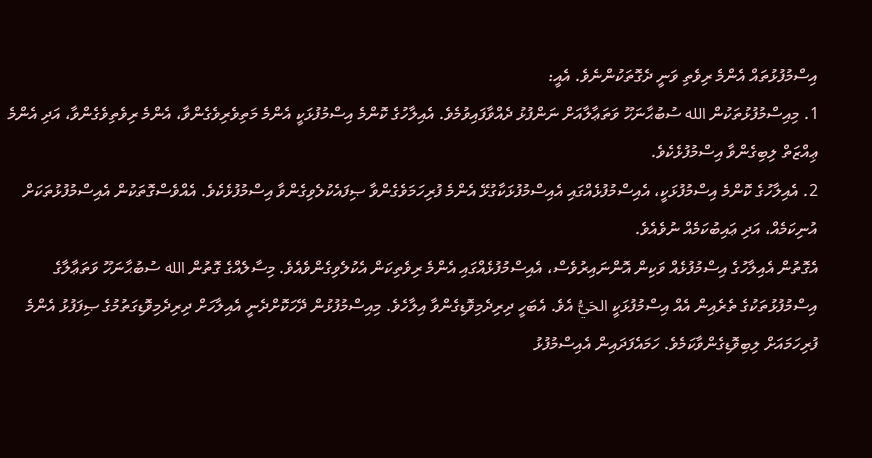އިސްމުފުޅުތައް އެންމެ ރިވެތި ވަނީ ދެގޮތަކުންނެވެ. އެއީ:
1. މިއިސްމުފުޅުތަކުން الله ސުބުޙާނަހޫ ވަތަޢާލާއަށް ނަންފުޅު ދެއްވާފައިވުމެވެ. އެއިލާހުގެ ކޮންމެ އިސްމުފުޅަކީ އެންމެ މަތިވެރިވެގެންވާ، އެންމެ ރިވެތިވެގެންވާ، އަދި އެންމެ ޢިއްޒަތް ލިބިގެންވާ އިސްމުފުޅެކެވެ.
2. އެއިލާހުގެ ކޮންމެ އިސްމުފުޅަކީ، އެއިސްމުފުޅެއްގައި އެއިސްމުފުޅަކާގުޅޭ އެންމެ ފުރިހަމަވެގެންވާ ޞިފައެކުލެވިގެންވާ އިސްމުފުޅެކެވެ. އެއްވެސްގޮތަކުން އެއިސްމުފުޅުތަކަށް އުނިކަމެއް، އަދި ޢައިބުކަމެއް ނުވެއެވެ.
އެގޮތުން އެއިލާހުގެ އިސްމުފުޅެއް ވަކިން އޮންނައިރުވެސް، އެއިސްމުފުޅެއްގައި އެންމެ ރިވެތިކަން އެކުލެވިގެންވެއެވެ. މިސާލެއްގެ ގޮތުން الله ސުބުޙާނަހޫ ވަތަޢާލާގެ އިސްމުފުޅުތަކުގެ ތެރެއިން އެއް އިސްމުފުޅަކީ الحَيُّ އެވެ. އެބަހީ ދިރިދެމިވޮޑިގެންވާ އިލާހެވެ. މިއިސްމުފުޅުން ދޭހަކޮށްދެނީ އެއިލާހަށް ދިރިދެމިވޮޑިގަތުމުގެ ޞިފަފުޅު އެންމެ ފުރިހަމައަށް ލިބިވޮޑިގެންވާކަމެވެ. ހަމައެފަދައިން އެއިސްމުފުޅު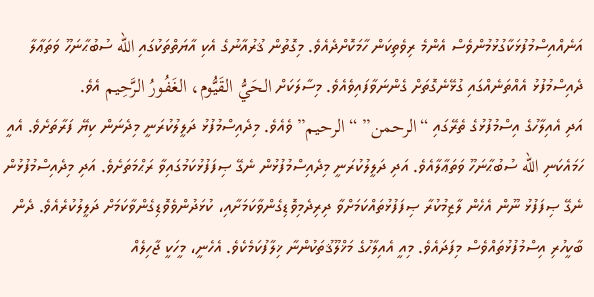އަނެއްއިސްމުފުޅަކާގުޅުމުންވެސް އެންމެ ރިވެތިކަން ހާމަކޮށްދެއެވެ. މިގޮތުން ޤުރުއާނުގެ އެކި އާޔަތްތަކުގައި الله ސުބުޙާނަހޫ ވަތަޢާލާ ދެއިސްމުފުޅު އެއްތަނެއްގައި ގުޅޭނެގޮތަށް ގެންނަވާފައިވެއެވެ. މިސާލަކަށް الحَيُّ القَيُّوم، الغَفُورُ الرَّحِيم އެވެ.
އަދި އެއިލާހުގެ އިސްމުފުޅުގެ ތެރޭގައި “الرحمن” “الرحيم” ވެއެވެ. މިދެއިސްމުފުޅު ދަލީލުކުރަނީ މިދެނަން ކިޔޭ ފަރާތަށެވެ. އެއީ ހަމައެކަނި الله ސުބުޙާނަހޫ ވަތަޢާލާއެވެ. އަދި ދަލީލުކުރަނީ މިދެއިސްމުފުޅުން ނެގޭ ޞިފަފުޅުކަމުގައިވާ ރަޙްމަތަށެވެ. އަދި މިދެއިސްމުފުޅުން ނެގޭ ޞިފަފުޅު ނޫން އެހެން ލާޒިމުކުރާ ޞިފަފުޅުތައްކަމަށްވާ ދިރިދެމިވޮޑިގެންވާކަމަށާއި، ކުޅަދުންވެވޮޑިގެންވާކަމަށް ދަލީލުކުރެއެވެ. ދެން ބާކީހުރި އިސްމުފުޅުތައްވެސް މިފަދައެވެ. މިއީ އެއިލާހުގެ މަޚްލޫޤުތަކުންނާ ޚިލާފުކަމެކެވެ. އެހެނީ، މީހަކީ ޖާހިލެއް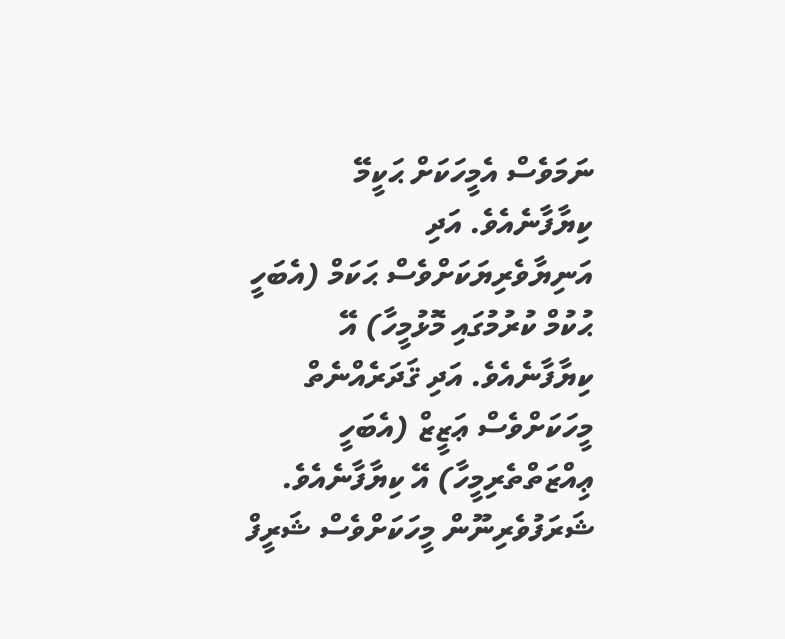ނަމަވެސް އެމީހަކަށް ޙަކީމޭ ކިޔާފާނެއެވެ. އަދި އަނިޔާވެރިޔަކަށްވެސް ޙަކަމް (އެބަހީ ޙުކުމް ކުރުމުގައި މޮޅުމީހާ) އޭ ކިޔާފާނެއެވެ. އަދި ޤަދަރެއްނެތް މީހަކަށްވެސް ޢަޒީޒް (އެބަހީ ޢިއްޒަތްތެރިމީހާ) އޭ ކިޔާފާނެއެވެ. ޝަރަފުވެރިނޫން މީހަކަށްވެސް ޝަރީފް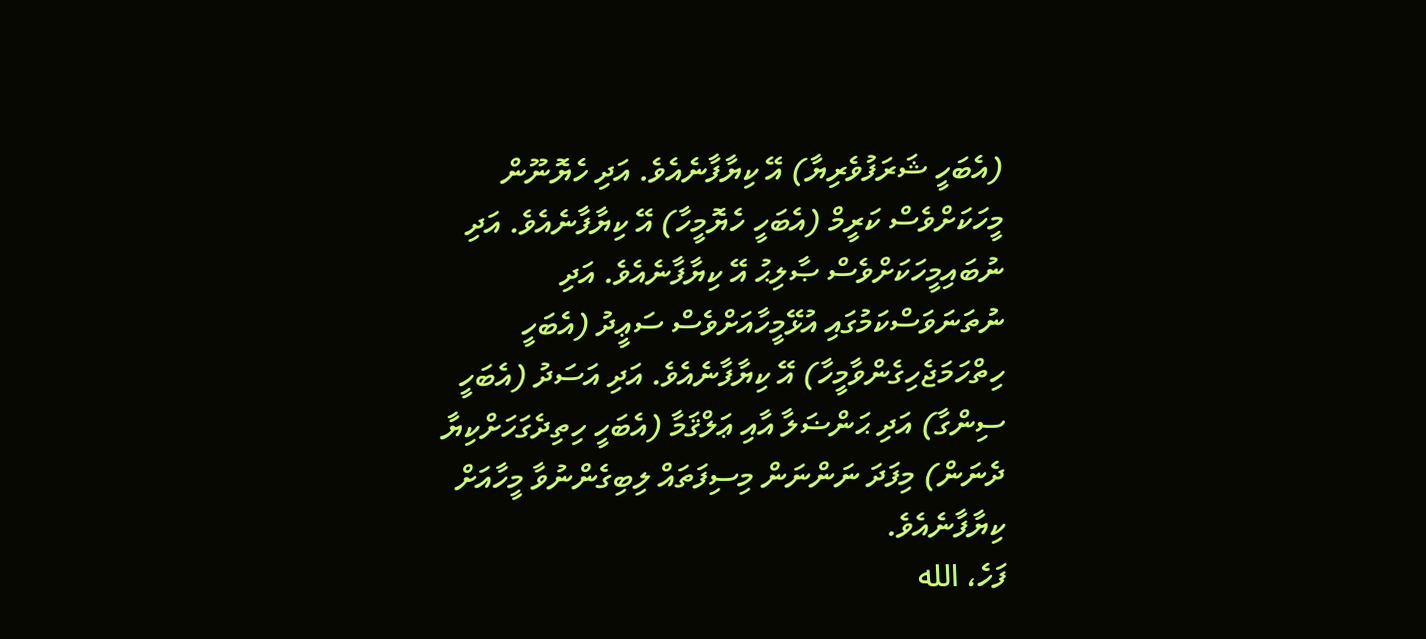(އެބަހީ ޝަރަފުވެރިޔާ) އޭ ކިޔާފާނެއެވެ. އަދި ހެޔޮނޫން މީހަކަށްވެސް ކަރީމް (އެބަހީ ހެޔޮމީހާ) އޭ ކިޔާފާނެއެވެ. އަދި ނުބައިމީހަކަށްވެސް ޞާލިޙު އޭ ކިޔާފާނެއެވެ. އަދި ނުތަނަވަސްކަމުގައި އުޅޭމީހާއަށްވެސް ސަޢީދު (އެބަހީ ހިތްހަމަޖެހިގެންވާމީހާ) އޭ ކިޔާފާނެއެވެ. އަދި އަސަދު (އެބަހީ ސިންގާ) އަދި ޙަންޟަލާ އާއި ޢަލްޤަމާ (އެބަހީ ހިތިދެގަހަށްކިޔާ ދެނަން) މިފަދަ ނަންނަން މިސިފަތައް ލިބިގެންނުވާ މީހާއަށް ކިޔާފާނެއެވެ.
ފަހެ، الله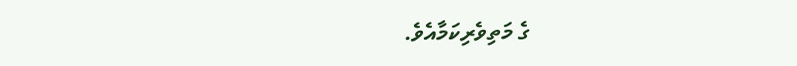ގެ މަތިވެރިކަމާއެވެ.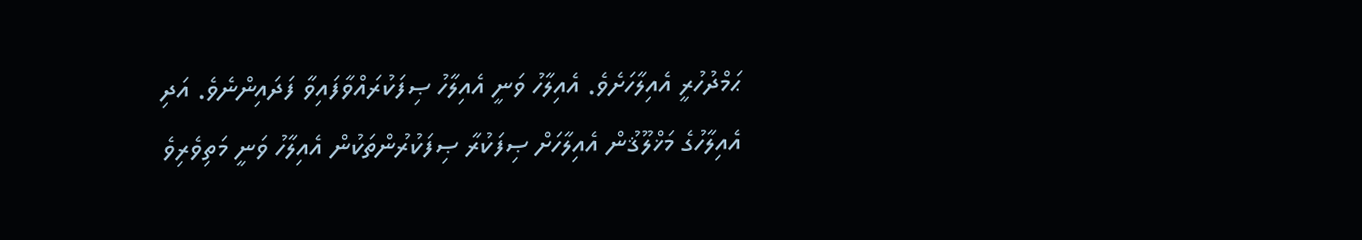ޙަމްދުހުރީ އެއިލާހަށެވެ. އެއިލާހު ވަނީ އެއިލާހު ޞިފަކުރައްވާފައިވާ ފަދައިންނެވެ. އަދި އެއިލާހުގެ މަޚްލޫޤުން އެއިލާހަށް ޞިފަކުރާ ޞިފަކުރުންތަކުން އެއިލާހު ވަނީ މަތިވެރިވެ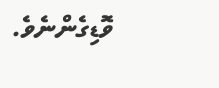ވޮޑިގެންނެވެ.